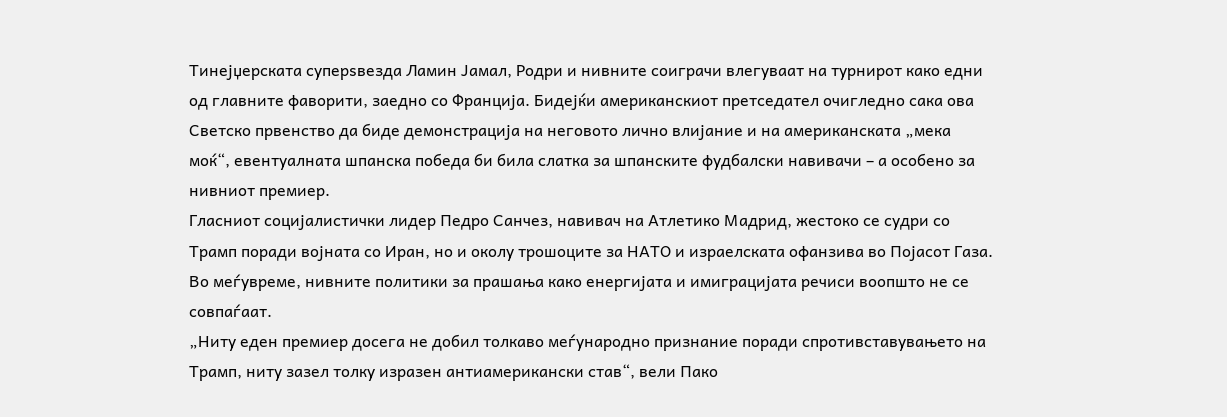Тинејџерската суперѕвезда Ламин Јамал, Родри и нивните соиграчи влегуваат на турнирот како едни од главните фаворити, заедно со Франција. Бидејќи американскиот претседател очигледно сака ова Светско првенство да биде демонстрација на неговото лично влијание и на американската „мека моќ“, евентуалната шпанска победа би била слатка за шпанските фудбалски навивачи – а особено за нивниот премиер.
Гласниот социјалистички лидер Педро Санчез, навивач на Атлетико Мадрид, жестоко се судри со Трамп поради војната со Иран, но и околу трошоците за НАТО и израелската офанзива во Појасот Газа. Во меѓувреме, нивните политики за прашања како енергијата и имиграцијата речиси воопшто не се совпаѓаат.
„Ниту еден премиер досега не добил толкаво меѓународно признание поради спротивставувањето на Трамп, ниту зазел толку изразен антиамерикански став“, вели Пако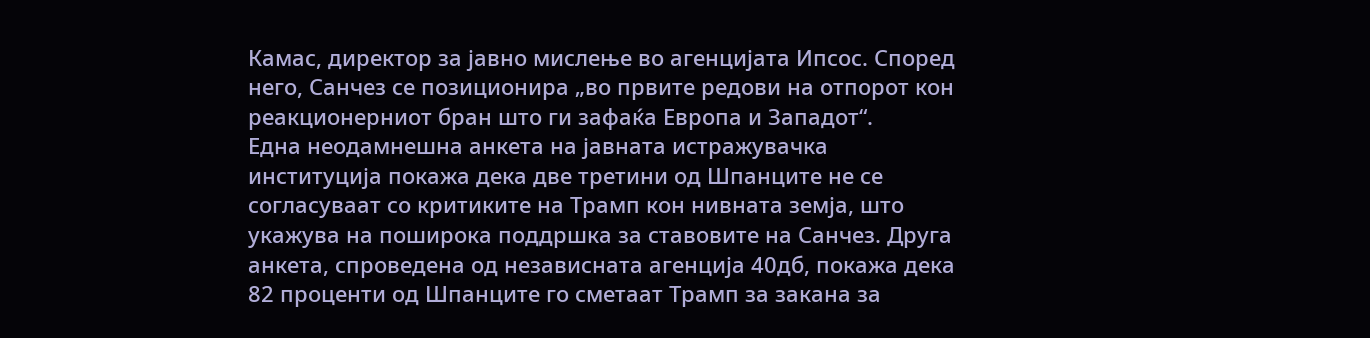Камас, директор за јавно мислење во агенцијата Ипсос. Според него, Санчез се позиционира „во првите редови на отпорот кон реакционерниот бран што ги зафаќа Европа и Западот“.
Една неодамнешна анкета на јавната истражувачка институција покажа дека две третини од Шпанците не се согласуваат со критиките на Трамп кон нивната земја, што укажува на поширока поддршка за ставовите на Санчез. Друга анкета, спроведена од независната агенција 40дб, покажа дека 82 проценти од Шпанците го сметаат Трамп за закана за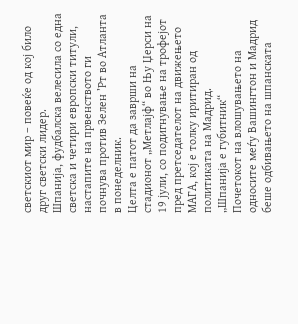светскиот мир – повеќе од кој било друг светски лидер.
Шпанија, фудбалска велесила со една светска и четири европски титули, настапите на првенството ги почнува против Зелен ’Рт во Атланта в понеделник.
Целта е патот да заврши на стадионот „Метлајф“ во Њу Џерси на 19 јули, со подигнување на трофејот пред претседателот на движењето МАГА, кој е толку иритиран од политиката на Мадрид.
„Шпанија е губитник“
Почетокот на влошувањето на односите меѓу Вашингтон и Мадрид беше одбивањето на шпанската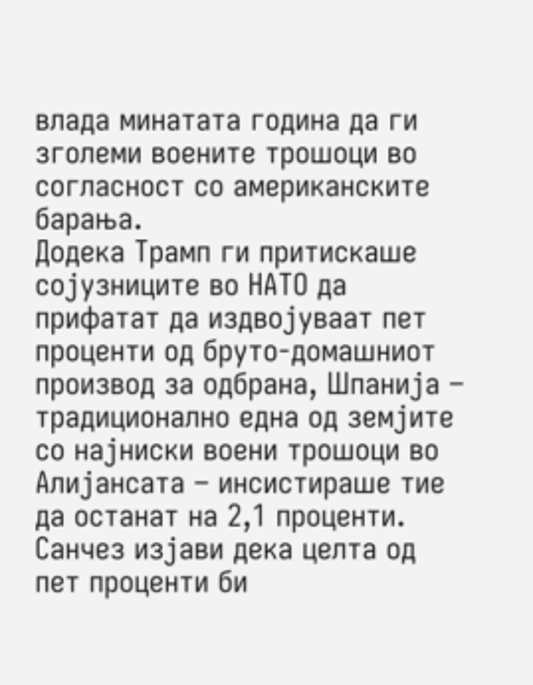влада минатата година да ги зголеми воените трошоци во согласност со американските барања.
Додека Трамп ги притискаше сојузниците во НАТО да прифатат да издвојуваат пет проценти од бруто-домашниот производ за одбрана, Шпанија – традиционално една од земјите со најниски воени трошоци во Алијансата – инсистираше тие да останат на 2,1 проценти.
Санчез изјави дека целта од пет проценти би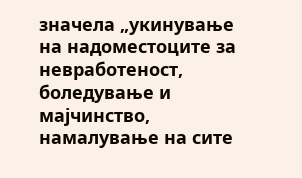значела „укинување на надоместоците за невработеност, боледување и мајчинство, намалување на сите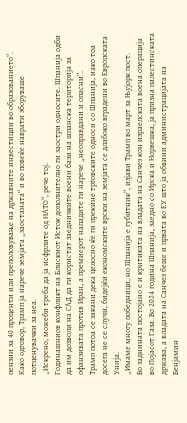пензии за 40 проценти или преполовување на државните инвестиции во образованието“.
Како одговор, Трамп ја нарече земјата „заостаната“ и во повеќе наврати зборуваше потценувачки за неа.
„Искрено, можеби треба да ја исфрлите од НАТО“, рече тој.
Годинашниов конфликт на Блискиот Исток дополнително ги заостри односите. Шпанија одби да им дозволи на САД да ги користат заедничките воени бази на шпанска територија за офанзивата против Иран, а премиерот нападите ги нарече „неоправдани и опасни“.
Трамп потоа се закани дека целосно ќе ги прекине трговските односи со Шпанија, иако тоа досега не се случи, бидејќи економските врски на земјата се длабоко вградени во Европската Унија.
„Имаме многу победници, но Шпанија е губитник“, изјави Трамп во март за Њујорк пост.
Во заднината постојано е и критиката на владата на Санчез кон израелската воена операција во Појасот Газа. Во 2024 година Шпанија, заедно со Ирска и Норвешка, ја призна палестинската држава, а владата на Санчез беше и првата во ЕУ што ја обвини администрацијата на Бенјамин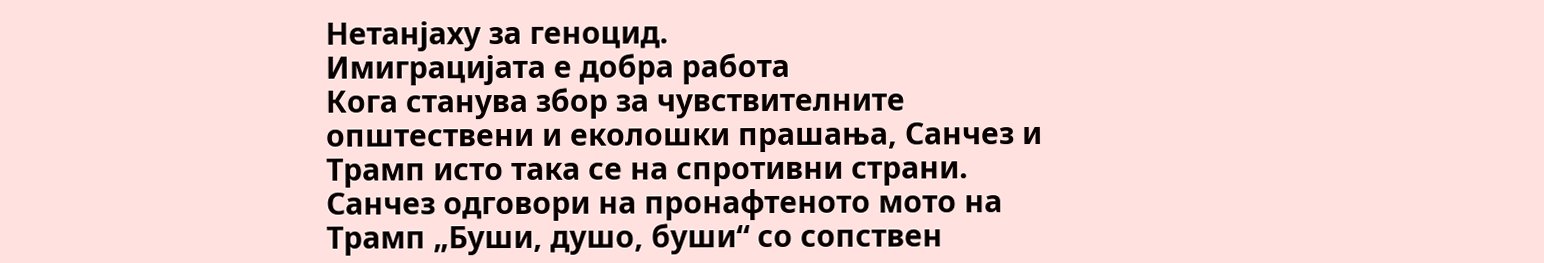Нетанјаху за геноцид.
Имиграцијата е добра работа
Кога станува збор за чувствителните општествени и еколошки прашања, Санчез и Трамп исто така се на спротивни страни.
Санчез одговори на пронафтеното мото на Трамп „Буши, душо, буши“ со сопствен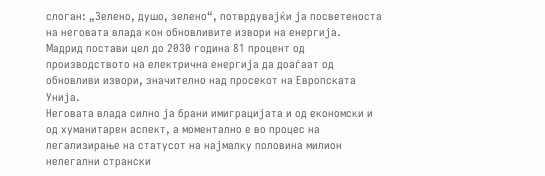слоган: „Зелено, душо, зелено“, потврдувајќи ја посветеноста на неговата влада кон обновливите извори на енергија.
Мадрид постави цел до 2030 година 81 процент од производството на електрична енергија да доаѓаат од обновливи извори, значително над просекот на Европската Унија.
Неговата влада силно ја брани имиграцијата и од економски и од хуманитарен аспект, а моментално е во процес на легализирање на статусот на најмалку половина милион нелегални странски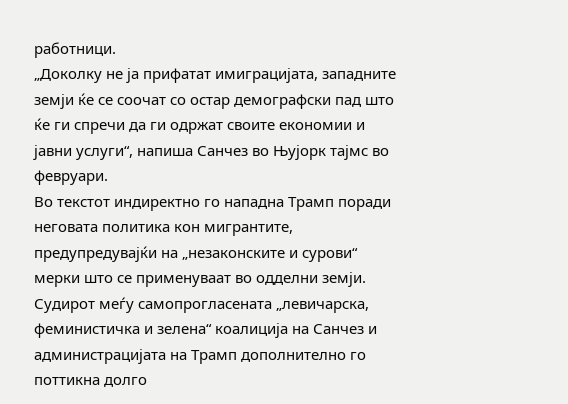работници.
„Доколку не ја прифатат имиграцијата, западните земји ќе се соочат со остар демографски пад што ќе ги спречи да ги одржат своите економии и јавни услуги“, напиша Санчез во Њујорк тајмс во февруари.
Во текстот индиректно го нападна Трамп поради неговата политика кон мигрантите, предупредувајќи на „незаконските и сурови“ мерки што се применуваат во одделни земји.
Судирот меѓу самопрогласената „левичарска, феминистичка и зелена“ коалиција на Санчез и администрацијата на Трамп дополнително го поттикна долго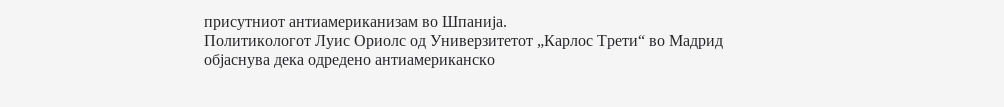присутниот антиамериканизам во Шпанија.
Политикологот Луис Ориолс од Универзитетот „Карлос Трети“ во Мадрид објаснува дека одредено антиамериканско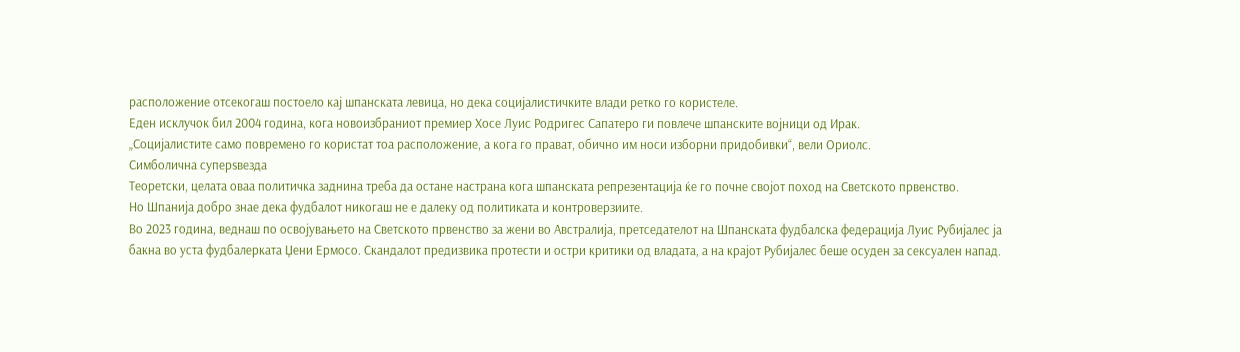расположение отсекогаш постоело кај шпанската левица, но дека социјалистичките влади ретко го користеле.
Еден исклучок бил 2004 година, кога новоизбраниот премиер Хосе Луис Родригес Сапатеро ги повлече шпанските војници од Ирак.
„Социјалистите само повремено го користат тоа расположение, а кога го прават, обично им носи изборни придобивки“, вели Ориолс.
Симболична суперѕвезда
Теоретски, целата оваа политичка заднина треба да остане настрана кога шпанската репрезентација ќе го почне својот поход на Светското првенство.
Но Шпанија добро знае дека фудбалот никогаш не е далеку од политиката и контроверзиите.
Во 2023 година, веднаш по освојувањето на Светското првенство за жени во Австралија, претседателот на Шпанската фудбалска федерација Луис Рубијалес ја бакна во уста фудбалерката Џени Ермосо. Скандалот предизвика протести и остри критики од владата, а на крајот Рубијалес беше осуден за сексуален напад.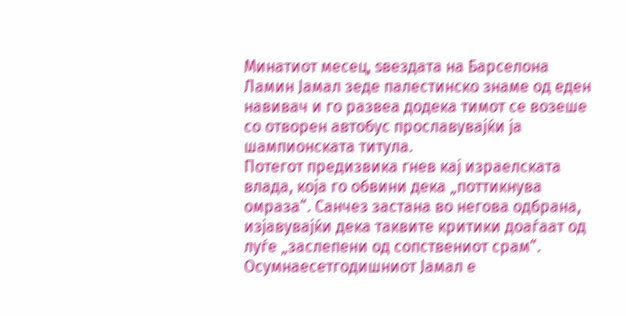Минатиот месец, ѕвездата на Барселона Ламин Јамал зеде палестинско знаме од еден навивач и го развеа додека тимот се возеше со отворен автобус прославувајќи ја шампионската титула.
Потегот предизвика гнев кај израелската влада, која го обвини дека „поттикнува омраза“. Санчез застана во негова одбрана, изјавувајќи дека таквите критики доаѓаат од луѓе „заслепени од сопствениот срам“.
Осумнаесетгодишниот Јамал е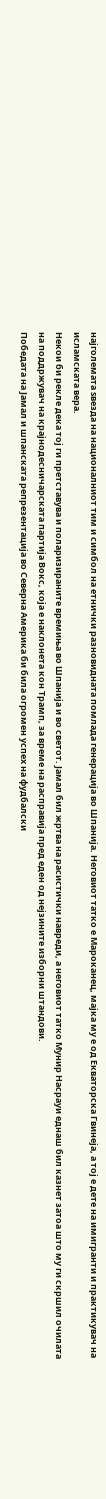најголемата ѕвезда на националниот тим и симбол на етнички разновидната помлада генерација во Шпанија. Неговиот татко е Мароканец, мајка му е од Екваторска Гвинеја, а тој е дете на имигранти и практикувач на исламската вера.
Некои би рекле дека тој ги претставува и поларизираните времиња во Шпанија и во светот. Јамал бил жртва на расистички навреди, а неговиот татко Мунир Насрауи еднаш бил казнет затоа што му ги скршил очилата на поддржувач на крајнодесничарската партија Вокс, која е наклонета кон Трамп, за време на расправија пред еден од нејзините изборни штандови.
Победата на Јамал и шпанската репрезентација во Северна Америка би била огромен успех на фудбалски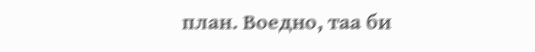план. Воедно, таа би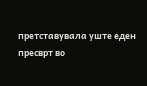претставувала уште еден пресврт во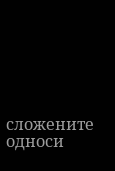сложените односи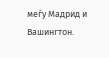меѓу Мадрид и Вашингтон.